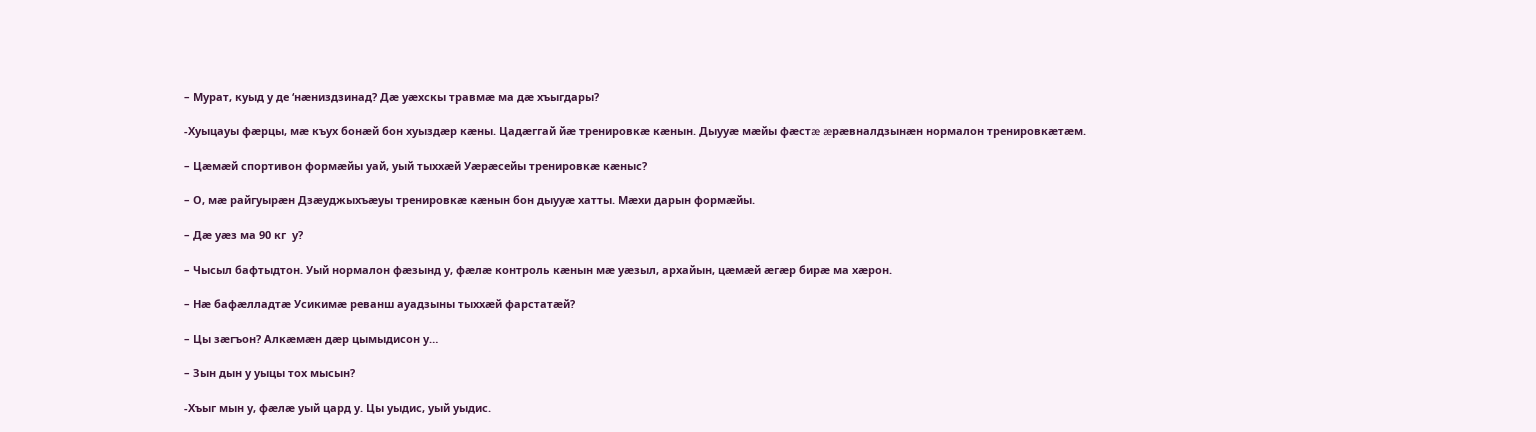– Мурат, куыд у де ‘нæниздзинад? Дæ уæхскы травмæ ма дæ хъыгдары?

-Хуыцауы фæрцы, мæ къух бонæй бон хуыздæр кæны. Цадæггай йæ тренировкæ кæнын. Дыууæ мæйы фæстæ æрæвналдзынæн нормалон тренировкæтæм.

– Цæмæй спортивон формæйы уай, уый тыххæй Уæрæсейы тренировкæ кæныс?

– О, мæ райгуырæн Дзæуджыхъæуы тренировкæ кæнын бон дыууæ хатты. Мæхи дарын формæйы.

– Дæ уæз ма 90 кг  у?

– Чысыл бафтыдтон. Уый нормалон фæзынд у, фæлæ контроль кæнын мæ уæзыл, архайын, цæмæй æгæр бирæ ма хæрон.

– Нæ бафæлладтæ Усикимæ реванш ауадзыны тыххæй фарстатæй?

– Цы зæгъон? Алкæмæн дæр цымыдисон у…

– Зын дын у уыцы тох мысын?

-Хъыг мын у, фæлæ уый цард у. Цы уыдис, уый уыдис.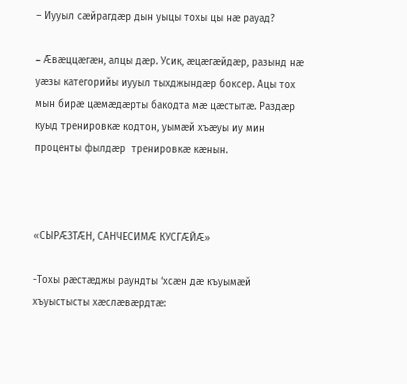– Иууыл сæйрагдæр дын уыцы тохы цы нæ рауад?

– Æвæццæгæн, алцы дæр. Усик, æцæгæйдæр, разынд нæ уæзы категорийы иууыл тыхджындæр боксер. Ацы тох мын бирæ цæмæдæрты бакодта мæ цæстытæ. Раздæр куыд тренировкæ кодтон, уымæй хъæуы иу мин проценты фылдæр  тренировкæ кæнын.



«СЫРÆЗТÆН, САНЧЕСИМÆ КУСГÆЙÆ»

-Тохы рæстæджы раундты ‘хсæн дæ къуымæй хъуыстысты хæслæвæрдтæ: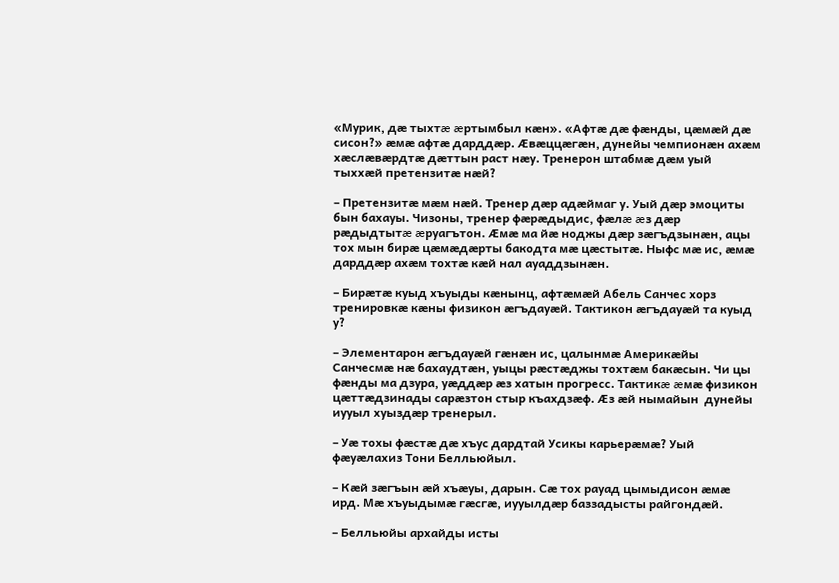«Мурик, дæ тыхтæ æртымбыл кæн». «Афтæ дæ фæнды, цæмæй дæ сисон?» æмæ афтæ дарддæр. Æвæццæгæн, дунейы чемпионæн ахæм хæслæвæрдтæ дæттын раст нæу. Тренерон штабмæ дæм уый тыххæй претензитæ нæй?

– Претензитæ мæм нæй. Тренер дæр адæймаг у. Уый дæр эмоциты бын бахауы. Чизоны, тренер фæрæдыдис, фæлæ æз дæр рæдыдтытæ æруагътон. Æмæ ма йæ ноджы дæр зæгъдзынæн, ацы тох мын бирæ цæмæдæрты бакодта мæ цæстытæ. Ныфс мæ ис, æмæ дарддæр ахæм тохтæ кæй нал ауаддзынæн.

– Бирæтæ куыд хъуыды кæнынц, афтæмæй Абель Санчес хорз тренировкæ кæны физикон æгъдауæй. Тактикон æгъдауæй та куыд у?

– Элементарон æгъдауæй гæнæн ис, цалынмæ Америкæйы Санчесмæ нæ бахаудтæн, уыцы рæстæджы тохтæм бакæсын. Чи цы фæнды ма дзура, уæддæр æз хатын прогресс. Тактикæ æмæ физикон цæттæдзинады сарæзтон стыр къахдзæф. Æз æй нымайын  дунейы иууыл хуыздæр тренерыл.

– Уæ тохы фæстæ дæ хъус дардтай Усикы карьерæмæ? Уый фæуæлахиз Тони Белльюйыл.

– Кæй зæгъын æй хъæуы, дарын. Сæ тох рауад цымыдисон æмæ ирд. Мæ хъуыдымæ гæсгæ, иууылдæр баззадысты райгондæй.

– Белльюйы архайды исты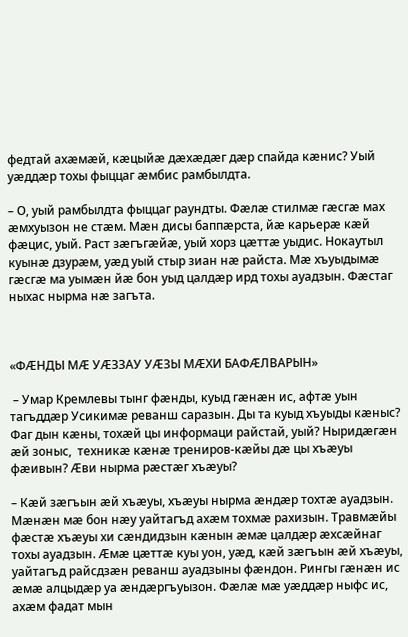федтай ахæмæй, кæцыйæ дæхæдæг дæр спайда кæнис? Уый уæддæр тохы фыццаг æмбис рамбылдта.

– О, уый рамбылдта фыццаг раундты. Фæлæ стилмæ гæсгæ мах æмхуызон не стæм. Мæн дисы баппæрста, йæ карьерæ кæй фæцис, уый. Раст зæгъгæйæ, уый хорз цæттæ уыдис. Нокаутыл куынæ дзурæм, уæд уый стыр зиан нæ райста. Мæ хъуыдымæ гæсгæ ма уымæн йæ бон уыд цалдæр ирд тохы ауадзын. Фæстаг ныхас нырма нæ загъта.



«ФÆНДЫ МÆ УÆЗЗАУ УÆЗЫ МÆХИ БАФÆЛВАРЫН»

 – Умар Кремлевы тынг фæнды, куыд гæнæн ис, афтæ уын тагъддæр Усикимæ реванш саразын. Ды та куыд хъуыды кæныс? Фаг дын кæны, тохæй цы информаци райстай, уый? Ныридæгæн æй зоныс,  техникæ кæнæ трениров-кæйы дæ цы хъæуы фæивын? Æви нырма рæстæг хъæуы?

– Кæй зæгъын æй хъæуы, хъæуы нырма æндæр тохтæ ауадзын. Мæнæн мæ бон нæу уайтагъд ахæм тохмæ рахизын. Травмæйы фæстæ хъæуы хи сæндидзын кæнын æмæ цалдæр æхсæйнаг тохы ауадзын. Æмæ цæттæ куы уон, уæд, кæй зæгъын æй хъæуы, уайтагъд райсдзæн реванш ауадзыны фæндон. Рингы гæнæн ис æмæ алцыдæр уа æндæргъуызон. Фæлæ мæ уæддæр ныфс ис, ахæм фадат мын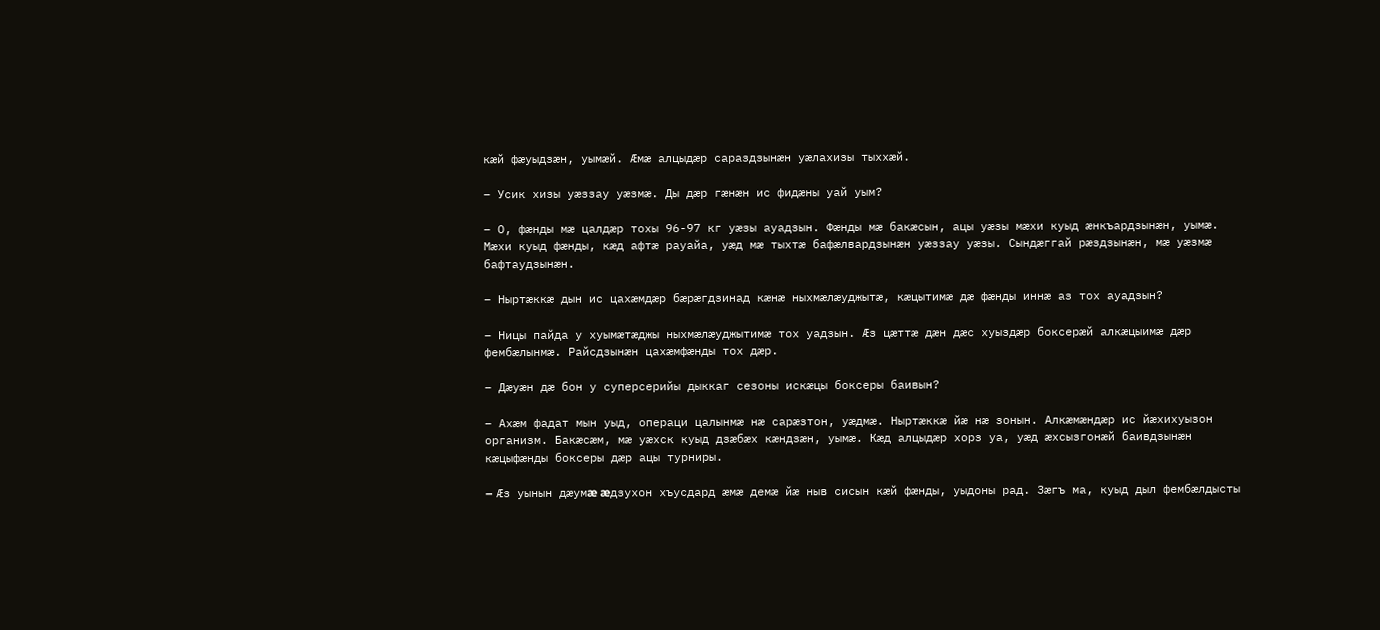кæй фæуыдзæн, уымæй. Æмæ алцыдæр сараздзынæн уæлахизы тыххæй.

– Усик хизы уæззау уæзмæ. Ды дæр гæнæн ис фидæны уай уым?

– О, фæнды мæ цалдæр тохы 96-97 кг уæзы ауадзын. Фæнды мæ бакæсын, ацы уæзы мæхи куыд æнкъардзынæн, уымæ. Мæхи куыд фæнды, кæд афтæ рауайа, уæд мæ тыхтæ бафæлвардзынæн уæззау уæзы. Сындæггай рæздзынæн, мæ уæзмæ бафтаудзынæн.

– Ныртæккæ дын ис цахæмдæр бæрæгдзинад кæнæ ныхмæлæуджытæ, кæцытимæ дæ фæнды иннæ аз тох ауадзын?

– Ницы пайда у хуымæтæджы ныхмæлæуджытимæ тох уадзын. Æз цæттæ дæн дæс хуыздæр боксерæй алкæцыимæ дæр фембæлынмæ. Райсдзынæн цахæмфæнды тох дæр.

– Дæуæн дæ бон у суперсерийы дыккаг сезоны искæцы боксеры баивын?

– Ахæм фадат мын уыд, операци цалынмæ нæ сарæзтон, уæдмæ. Ныртæккæ йæ нæ зонын. Алкæмæндæр ис йæхихуызон организм. Бакæсæм, мæ уæхск куыд дзæбæх кæндзæн, уымæ. Кæд алцыдæр хорз уа, уæд æхсызгонæй баивдзынæн кæцыфæнды боксеры дæр ацы турниры.

– Æз уынын дæумæ æдзухон хъусдард æмæ демæ йæ ныв сисын кæй фæнды, уыдоны рад. Зæгъ ма, куыд дыл фембæлдысты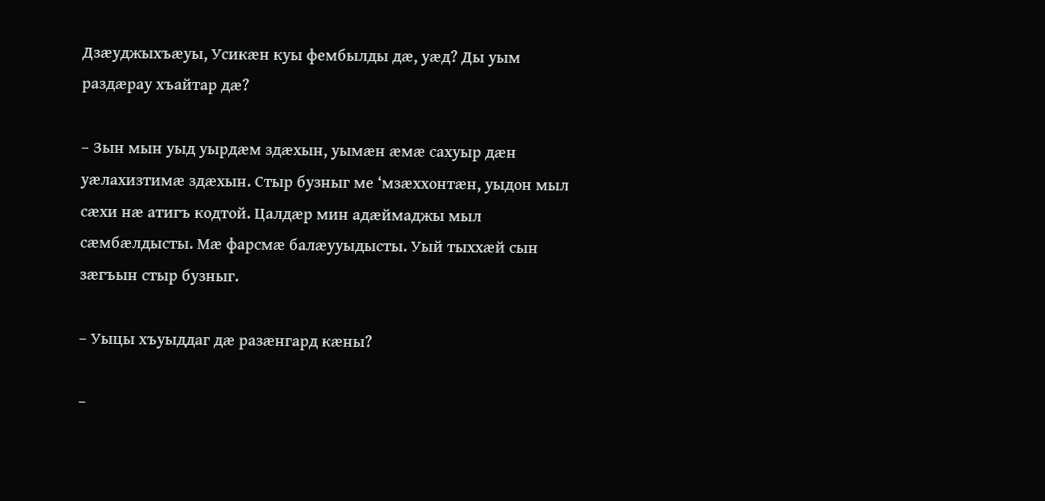Дзæуджыхъæуы, Усикæн куы фембылды дæ, уæд? Ды уым раздæрау хъайтар дæ?

– Зын мын уыд уырдæм здæхын, уымæн æмæ сахуыр дæн уæлахизтимæ здæхын. Стыр бузныг ме ‘мзæххонтæн, уыдон мыл сæхи нæ атигъ кодтой. Цалдæр мин адæймаджы мыл сæмбæлдысты. Мæ фарсмæ балæууыдысты. Уый тыххæй сын зæгъын стыр бузныг.

– Уыцы хъуыддаг дæ разæнгард кæны?

–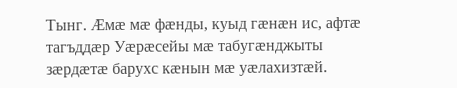Тынг. Æмæ мæ фæнды, куыд гæнæн ис, афтæ тагъддæр Уæрæсейы мæ табугæнджыты зæрдæтæ барухс кæнын мæ уæлахизтæй.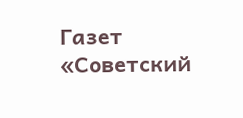Газет «Советский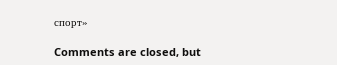спорт»

Comments are closed, but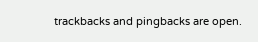trackbacks and pingbacks are open.